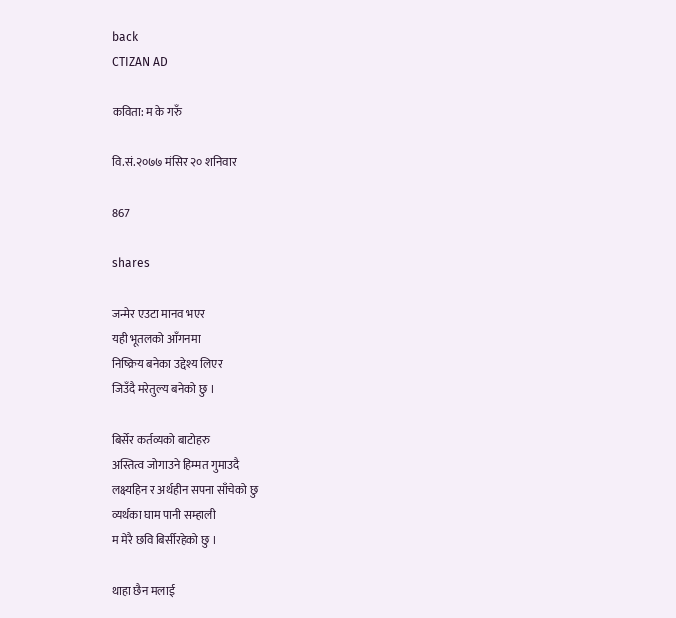back
CTIZAN AD

कविता: म के गरुँ

वि.सं.२०७७ मंसिर २० शनिवार

867

shares

जन्मेर एउटा मानव भएर
यही भूतलको आँगनमा
निष्क्रिय बनेका उद्देश्य लिएर
जिउँदै मरेतुल्य बनेको छु ।

बिर्सेर कर्तव्यको बाटोहरु
अस्तित्व जोगाउने हिम्मत गुमाउदै
लक्ष्यहिन र अर्थहीन सपना साँचेको छु
व्यर्थका घाम पानी सम्हाली
म मेरै छवि बिर्सीरहेको छु ।

थाहा छैन मलाई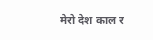मेरो देश काल र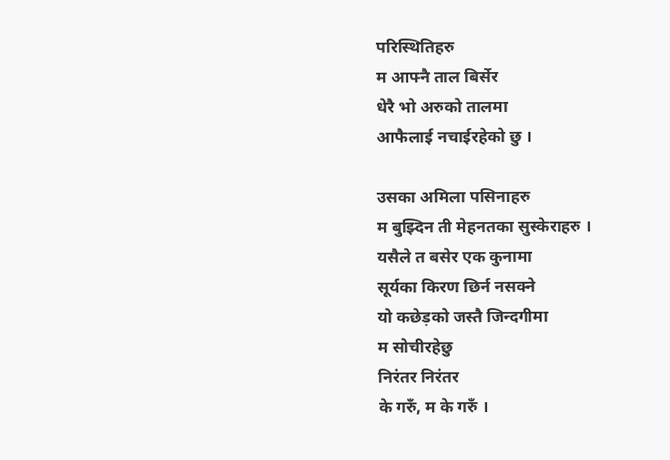परिस्थितिहरु
म आफ्नै ताल बिर्सेर
धेरै भो अरुको तालमा
आफैलाई नचाईरहेको छु ।

उसका अमिला पसिनाहरु
म बुझ्दिन ती मेहनतका सुस्केराहरु ।
यसैले त बसेर एक कुनामा
सूर्यका किरण छिर्न नसक्ने
यो कछेड़को जस्तै जिन्दगीमा
म सोचीरहेछु
निरंतर निरंतर
के गरुँ, म के गरुँ ।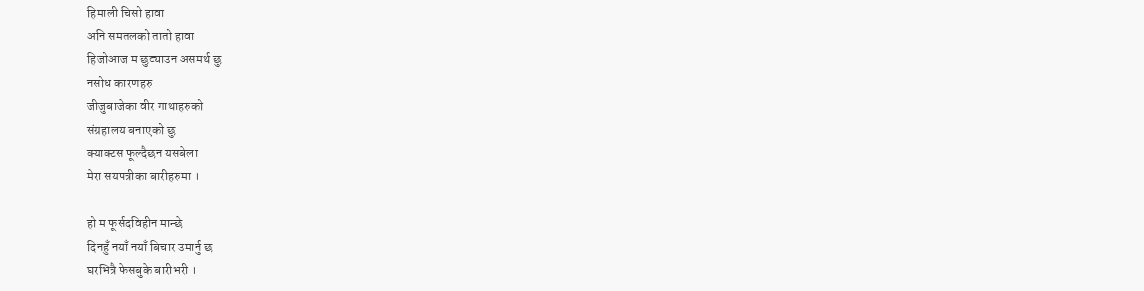हिमाली चिसो हावा
अनि समतलको तातो हावा
हिजोआज म छुट्याउन असमर्थ छु
नसोध कारणहरु
जीजुबाजेका वीर गाथाहरुको
संग्रहालय बनाएको छु
क्याक्टस फूल्दैछन यसबेला
मेरा सयपत्रीका बारीहरुमा ।

हो म फूर्सदविहीन मान्छे
दिनहुँ नयाँ नयाँ बिचार उमार्नु छ
घरभित्रै फेसबुके बारीभरी ।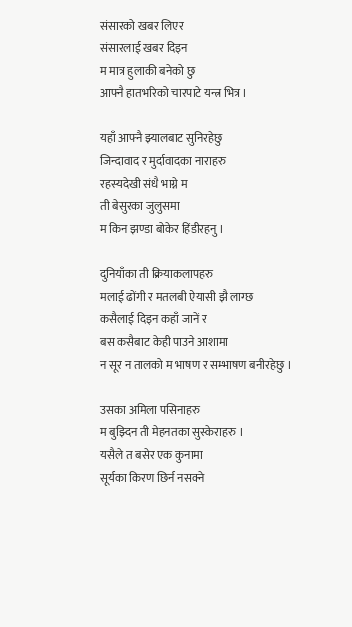संसारको खबर लिएर
संसारलाई खबर दिइन
म मात्र हुलाकी बनेको छु
आफ्नै हातभरिको चारपाटे यन्त्र भित्र ।

यहाँ आफ्नै झ्यालबाट सुनिरहेछु
जिन्दावाद र मुर्दावादका नाराहरु
रहस्यदेखी संधै भाग्ने म
ती बेसुरका जुलुसमा
म किन झण्डा बोकेर हिंडीरहनु ।

दुनियाँका ती क्रियाकलापहरु
मलाई ढोंगी र मतलबी ऐयासी झै लाग्छ
कसैलाई दिइन कहाँ जानें र
बस कसैबाट केही पाउने आशामा
न सूर न तालको म भाषण र सम्भाषण बनीरहेछु ।

उसका अमिला पसिनाहरु
म बुझ्दिन ती मेहनतका सुस्केराहरु ।
यसैले त बसेर एक कुनामा
सूर्यका किरण छिर्न नसक्ने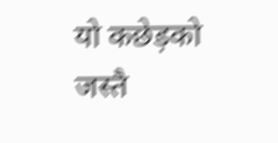यो कछेड़को जस्तै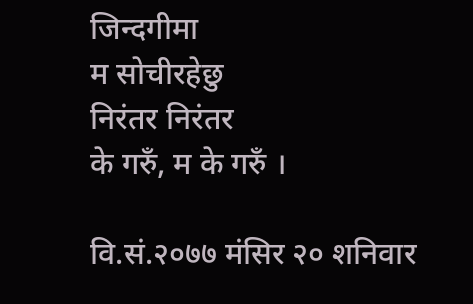जिन्दगीमा
म सोचीरहेछु
निरंतर निरंतर
के गरुँ, म के गरुँ ।

वि.सं.२०७७ मंसिर २० शनिवार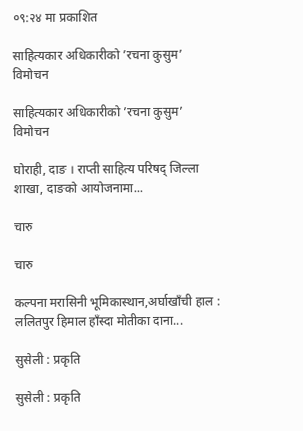०९:२४ मा प्रकाशित

साहित्यकार अधिकारीको ’रचना कुसुम’ विमोचन

साहित्यकार अधिकारीको ’रचना कुसुम’ विमोचन

घोराही, दाङ । राप्ती साहित्य परिषद् जिल्ला शाखा, दाङको आयोजनामा...

चारु

चारु

कल्पना मरासिनी भूमिकास्थान,अर्घाखाँची हाल : ललितपुर हिमाल हाँस्दा मोतीका दाना...

सुसेली : प्रकृति

सुसेली : प्रकृति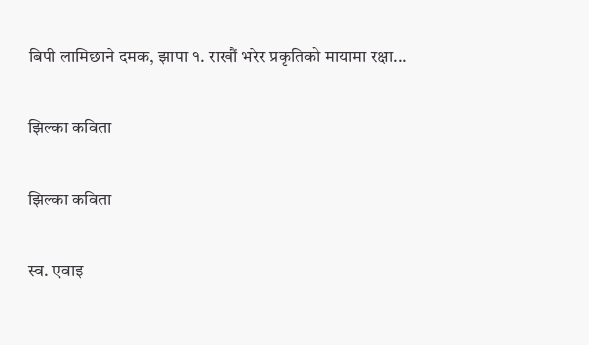बिपी लामिछाने दमक, झापा १. राखौं भरेर प्रकृतिको मायामा रक्षा...

झिल्का कविता

झिल्का कविता

स्व. एवाइ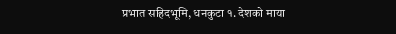प्रभात सहिदभूमि, धनकुटा १. देशको माया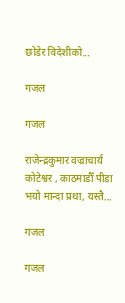छोडेर विदेशीको...

गजल

गजल

राजेन्द्रकुमार वज्राचार्य कोटेश्वर , काठमाडौँ पीडा भयो मान्दा प्रथा, यस्तै...

गजल

गजल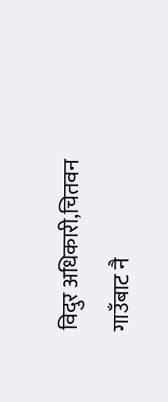विदुर अधिकारी,चितवन गाउँबाट नै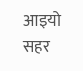आइयो सहर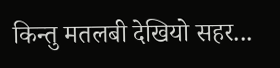किन्तु मतलबी देखियो सहर...